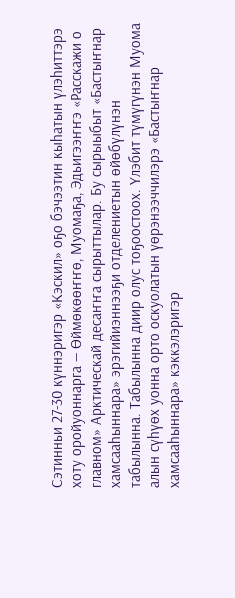Сэтинньи 27-30 күннэригэр «Кэскил» оҕо бэчээтин кыһатын үлэһиттэрэ хоту оройуоннарга — Өймөкөөҥҥө, Муомаҕа, Эдьигээҥҥэ «Расскажи о главном» Арктическай десаҥҥа сырыттылар. Бу сырыыбыт «Бастыҥнар хамсааһыннара» эрэгийиэннээҕи отделениетын өйөбүлүнэн табылынна. Табылынна диир олус тоҕоостоох. Үлэбит түмүгүнэн Муома алын сүһүөх уонна орто оскуолатын үөрэнээччилэрэ «Бастыҥнар хамсааһыннара» кэккэлэригэр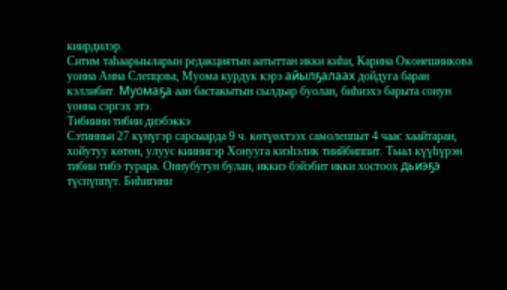киирдилэр.
Ситим таһаарыыларын редакциятын аатыттан икки киһи, Карина Оконешникова уонна Анна Слепцова, Муома курдук кэрэ айылҕалаах дойдуга баран кэллибит. Муомаҕа аан бастакытын сылдьар буолан, биһиэхэ барыта сонун уонна сэргэх этэ.
Тибиини тибии диэбэккэ
Сэтинньи 27 күнүгэр сарсыарда 9 ч. көтүөхтээх самолеппыт 4 чаас хаайтаран, хойутуу көтөн, улуус киинигэр Хонууга киэһэлик тиийбиппит. Тыал күүһүрэн тибии тибэ турара. Оннубутун булан, иккиэ бэйэбит икки хостоох дьиэҕэ түспүппүт. Биһигини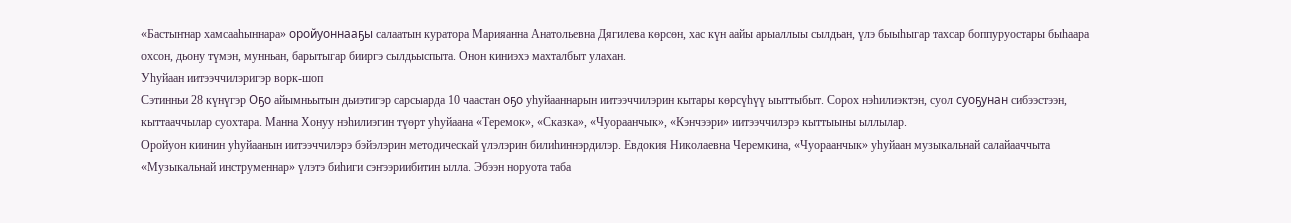«Бастыҥнар хамсааһыннара» оройуоннааҕы салаатын куратора Марияанна Анатольевна Дягилева көрсөн, хас күн аайы арыаллыы сылдьан, үлэ быыһыгар тахсар боппуруостары быһаара охсон, дьону түмэн, мунньан, барытыгар бииргэ сылдьыспыта. Онон киниэхэ махталбыт улахан.
Уһуйаан иитээччилэригэр ворк-шоп
Сэтинньи 28 күнүгэр Оҕо айымньытын дьиэтигэр сарсыарда 10 чаастан оҕо уһуйааннарын иитээччилэрин кытары көрсүһүү ыыттыбыт. Сорох нэһилиэктэн, суол суоҕунан сибээстээн, кыттааччылар суохтара. Манна Хонуу нэһилиэгин түөрт уһуйаана «Теремок», «Сказка», «Чуораанчык», «Кэнчээри» иитээччилэрэ кыттыыны ыллылар.
Оройуон киинин уһуйаанын иитээччилэрэ бэйэлэрин методическай үлэлэрин билиһиннэрдилэр. Евдокия Николаевна Черемкина, «Чуораанчык» уһуйаан музыкальнай салайааччыта «Музыкальнай инструменнар» үлэтэ биһиги сэҥээриибитин ылла. Эбээн норуота таба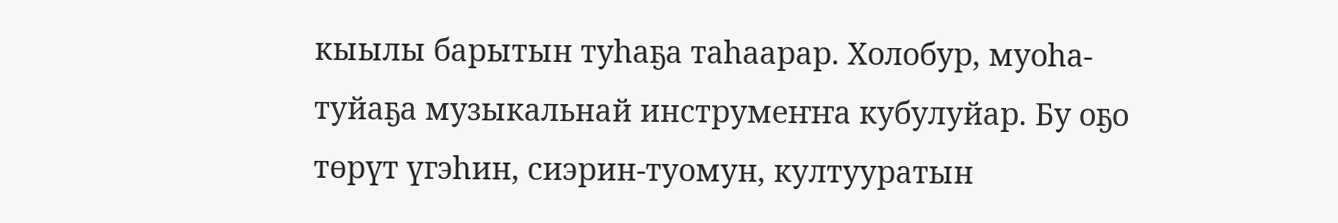кыылы барытын туһаҕа таһаарар. Холобур, муоһа-туйаҕа музыкальнай инструмеҥҥа кубулуйар. Бу оҕо төрүт үгэһин, сиэрин-туомун, култууратын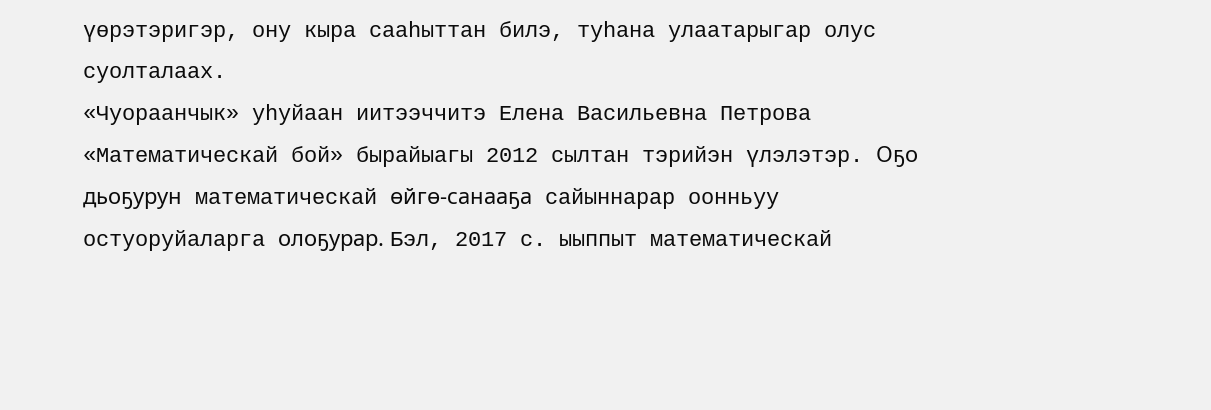үөрэтэригэр, ону кыра сааһыттан билэ, туһана улаатарыгар олус суолталаах.
«Чуораанчык» уһуйаан иитээччитэ Елена Васильевна Петрова «Математическай бой» бырайыагы 2012 сылтан тэрийэн үлэлэтэр. Оҕо дьоҕурун математическай өйгө-санааҕа сайыннарар оонньуу остуоруйаларга олоҕурар. Бэл, 2017 с. ыыппыт математическай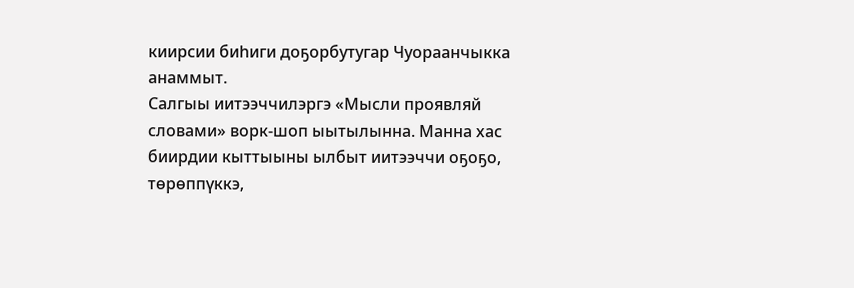киирсии биһиги доҕорбутугар Чуораанчыкка анаммыт.
Cалгыы иитээччилэргэ «Мысли проявляй словами» ворк-шоп ыытылынна. Манна хас биирдии кыттыыны ылбыт иитээччи оҕоҕо, төрөппүккэ,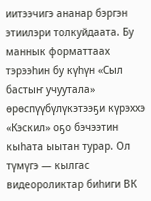иитээчигэ ананар бэргэн этиилэри толкуйдаата. Бу маннык форматтаах тэрээһин бу күһүн «Сыл бастыҥ учуутала» өрөспүүбүлүкэтээҕи күрэххэ «Кэскил» оҕо бэчээтин кыһата ыытан турар. Ол түмүгэ — кылгас видеороликтар биһиги ВК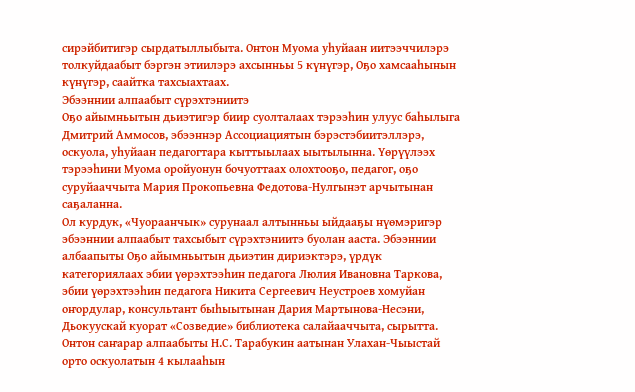сирэйбитигэр сырдатыллыбыта. Онтон Муома уһуйаан иитээччилэрэ толкуйдаабыт бэргэн этиилэрэ ахсынньы 5 күнүгэр, Оҕо хамсааһынын күнүгэр, саайтка тахсыахтаах.
Эбээннии алпаабыт сүрэхтэниитэ
Оҕо айымньытын дьиэтигэр биир суолталаах тэрээһин улуус баһылыга Дмитрий Аммосов, эбээннэр Ассоциациятын бэрэстэбиитэллэрэ, оскуола, уһуйаан педагогтара кыттыылаах ыытылынна. Үөрүүлээх тэрээһини Муома оройуонун бочуоттаах олохтооҕо, педагог, оҕо суруйааччыта Мария Прокопьевна Федотова-Нулгынэт арчытынан саҕаланна.
Ол курдук, «Чуораанчык» сурунаал алтынньы ыйдааҕы нүөмэригэр эбээннии алпаабыт тахсыбыт сүрэхтэниитэ буолан ааста. Эбээннии албаапыты Оҕо айымньытын дьиэтин дириэктэрэ, үрдүк категориялаах эбии үөрэхтээһин педагога Люлия Ивановна Таркова, эбии үөрэхтээһин педагога Никита Сергеевич Неустроев хомуйан оҥордулар, консультант быһыытынан Дария Мартынова-Несэни, Дьокуускай куорат «Созведие» библиотека салайааччыта, сырытта. Онтон саҥарар алпаабыты Н.С. Тарабукин аатынан Улахан-Чыыстай орто оскуолатын 4 кылааһын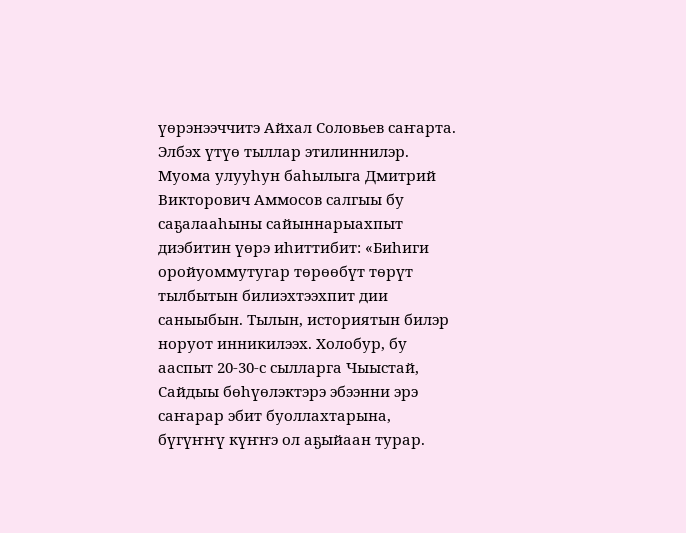үөрэнээччитэ Айхал Соловьев саҥарта.
Элбэх үтүө тыллар этилиннилэр. Муома улууһун баһылыга Дмитрий Викторович Аммосов салгыы бу саҕалааһыны сайыннарыахпыт диэбитин үөрэ иһиттибит: «Биһиги оройуоммутугар төрөөбүт төрүт тылбытын билиэхтээхпит дии саныыбын. Тылын, историятын билэр норуот инникилээх. Холобур, бу ааспыт 20-30-с сылларга Чыыстай, Сайдыы бөһүөлэктэрэ эбээнни эрэ саҥарар эбит буоллахтарына, бүгүҥҥү күҥҥэ ол аҕыйаан турар.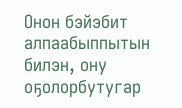Онон бэйэбит алпаабыппытын билэн, ону оҕолорбутугар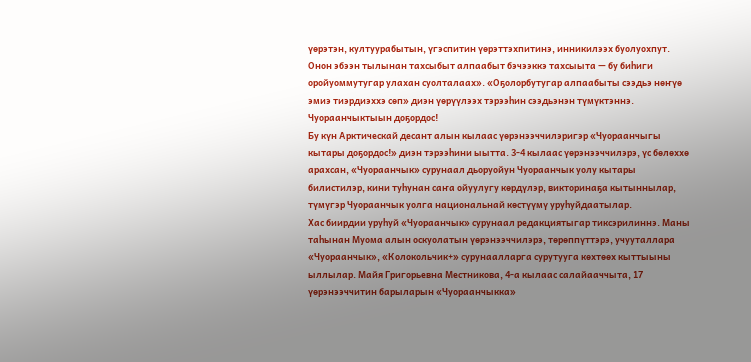үөрэтэн, култуурабытын, үгэспитин үөрэттэхпитинэ, инникилээх буолуохпут. Онон эбээн тылынан тахсыбыт алпаабыт бэчээккэ тахсыыта — бу биһиги оройуоммутугар улахан суолталаах». «Оҕолорбутугар алпаабыты сээдьэ нөҥүө эмиэ тиэрдиэххэ сөп» диэн үөрүүлээх тэрээһин сээдьэнэн түмүктэннэ.
Чуораанчыктыын доҕордос!
Бу күн Арктическай десант алын кылаас үөрэнээччилэригэр «Чуораанчыгы кытары доҕордос!» диэн тэрээһини ыытта. 3-4 кылаас үөрэнээччилэрэ, үс бөлөххө арахсан, «Чуораанчык» сурунаал дьоруойун Чуораанчык уолу кытары билистилэр, кини туһунан саҥа ойуулугу көрдүлэр, викторинаҕа кытыннылар, түмүгэр Чуораанчык уолга национальнай көстүүмү уруһуйдаатылар.
Хас биирдии уруһуй «Чуораанчык» сурунаал редакциятыгар тиксэрилиннэ. Маны таһынан Муома алын оскуолатын үөрэнээччилэрэ, төрөппүттэрэ, учууталлара «Чуораанчык», «Колокольчик+» сурунаалларга сурутууга көхтөөх кыттыыны ыллылар. Майя Григорьевна Местникова, 4-а кылаас салайааччыта, 17 үөрэнээччитин барыларын «Чуораанчыкка»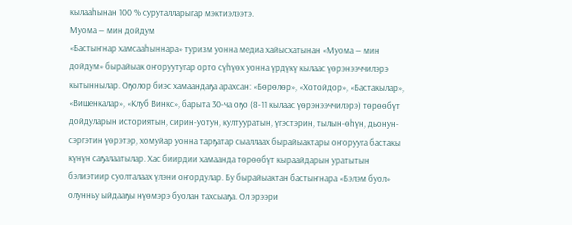кылааһынан 100 % суруталларыгар мэктиэлээтэ.
Муома — мин дойдум
«Бастыҥнар хамсааһыннара» туризм уонна медиа хайысхатынан «Муома — мин дойдум» бырайыак оҥоруутугар орто сүһүөх уонна үрдүкү кылаас үөрэнээччилэрэ кытыннылар. Оҕолор биэс хамаандаҕа арахсан: «Бөрөлөр», «Хотойдор», «Бастакылар», «Вишенкалар», «Клуб Винкс», барыта 30-ча оҕо (8-11 кылаас үөрэнээччилэрэ) төрөөбүт дойдуларын историятын, сирин-уотун, култууратын, үгэстэрин, тылын-өһүн, дьонун-сэргэтин үөрэтэр, хомуйар уонна тарҕатар сыаллаах бырайыактары оҥорууга бастакы күнүн саҕалаатылар. Хас биирдии хамаанда төрөөбүт кыраайдарын уратытын бэлиэтиир суолталаах үлэни оҥордулар. Бу бырайыактан бастыҥнара «Бэлэм буол» олунньу ыйдааҕы нүөмэрэ буолан тахсыаҕа. Ол эрээри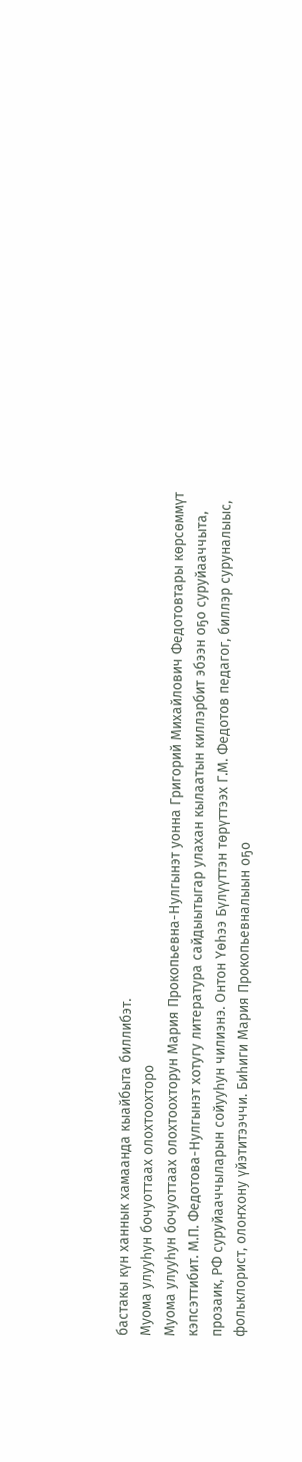бастакы күн ханнык хамаанда кыайбыта биллибэт.
Муома улууһун бочуоттаах олохтоохторо
Муома улууһун бочуоттаах олохтоохторун Мария Прокопьевна-Нулгынэт уонна Григорий Михайлович Федотовтары көрсөммүт кэпсэттибит. М.П. Федотова-Нулгынэт хотугу литература сайдыытыгар улахан кылаатын киллэрбит эбээн оҕо суруйааччыта, прозаик, РФ суруйааччыларын сойууһун чилиэнэ. Онтон Үөһээ Бүлүүттэн төрүттээх Г.М. Федотов педагог, биллэр суруналыыс, фольклорист, олоҥхону үйэтитээччи. Биһиги Мария Прокопьевналыын оҕо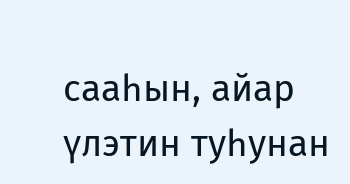сааһын, айар үлэтин туһунан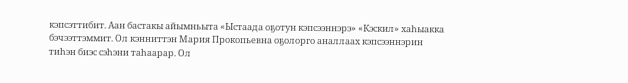кэпсэттибит. Аан бастакы айымньыта «Ыстаада оҕотун кэпсээннэрэ» «Кэскил» хаһыакка бэчээттэммит. Ол кэнниттэн Мария Прокопьевна оҕолорго аналлаах кэпсээннэрин тиһэн биэс сэһэни таһаарар. Ол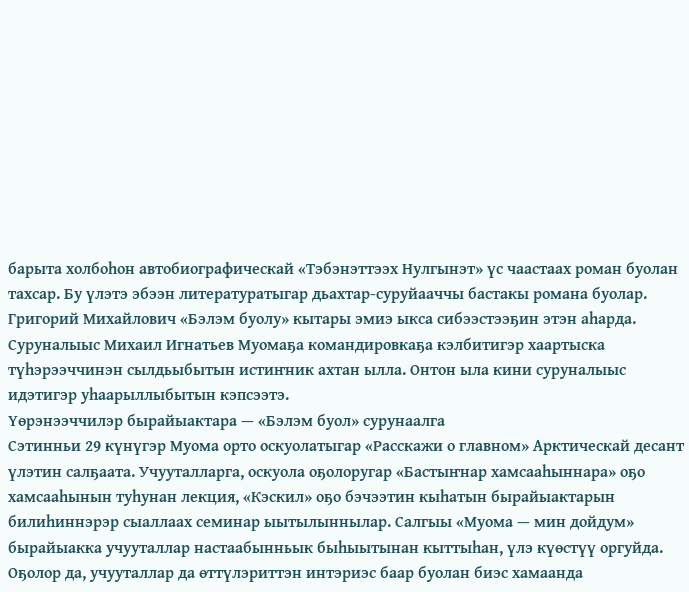барыта холбоһон автобиографическай «Тэбэнэттээх Нулгынэт» үс чаастаах роман буолан тахсар. Бу үлэтэ эбээн литературатыгар дьахтар-суруйааччы бастакы романа буолар. Григорий Михайлович «Бэлэм буолу» кытары эмиэ ыкса сибээстээҕин этэн аһарда. Суруналыыс Михаил Игнатьев Муомаҕа командировкаҕа кэлбитигэр хаартыска түһэрээччинэн сылдьыбытын истиҥник ахтан ылла. Онтон ыла кини суруналыыс идэтигэр уһаарыллыбытын кэпсээтэ.
Үөрэнээччилэр бырайыактара — «Бэлэм буол» сурунаалга
Сэтинньи 29 күнүгэр Муома орто оскуолатыгар «Расскажи о главном» Арктическай десант үлэтин салҕаата. Учууталларга, оскуола оҕолоругар «Бастыҥнар хамсааһыннара» оҕо хамсааһынын туһунан лекция, «Кэскил» оҕо бэчээтин кыһатын бырайыактарын билиһиннэрэр сыаллаах семинар ыытылыннылар. Салгыы «Муома — мин дойдум» бырайыакка учууталлар настаабынньык быһыытынан кыттыһан, үлэ күөстүү оргуйда. Оҕолор да, учууталлар да өттүлэриттэн интэриэс баар буолан биэс хамаанда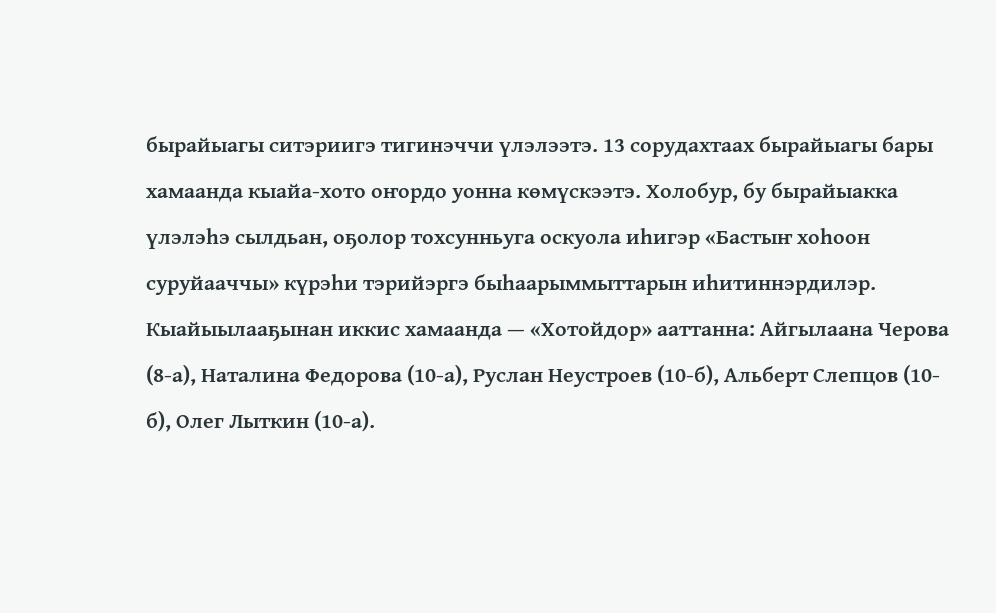бырайыагы ситэриигэ тигинэччи үлэлээтэ. 13 сорудахтаах бырайыагы бары хамаанда кыайа-хото оҥордо уонна көмүскээтэ. Холобур, бу бырайыакка үлэлэһэ сылдьан, оҕолор тохсунньуга оскуола иһигэр «Бастыҥ хоһоон суруйааччы» күрэһи тэрийэргэ быһаарыммыттарын иһитиннэрдилэр.
Кыайыылааҕынан иккис хамаанда — «Хотойдор» ааттанна: Айгылаана Черова (8-а), Наталина Федорова (10-а), Руслан Неустроев (10-б), Альберт Слепцов (10-б), Олег Лыткин (10-а).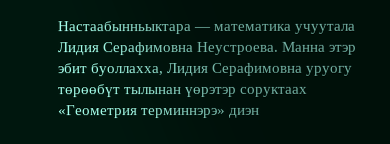Настаабынньыктара — математика учуутала Лидия Серафимовна Неустроева. Манна этэр эбит буоллахха, Лидия Серафимовна уруогу төрөөбүт тылынан үөрэтэр соруктаах «Геометрия терминнэрэ» диэн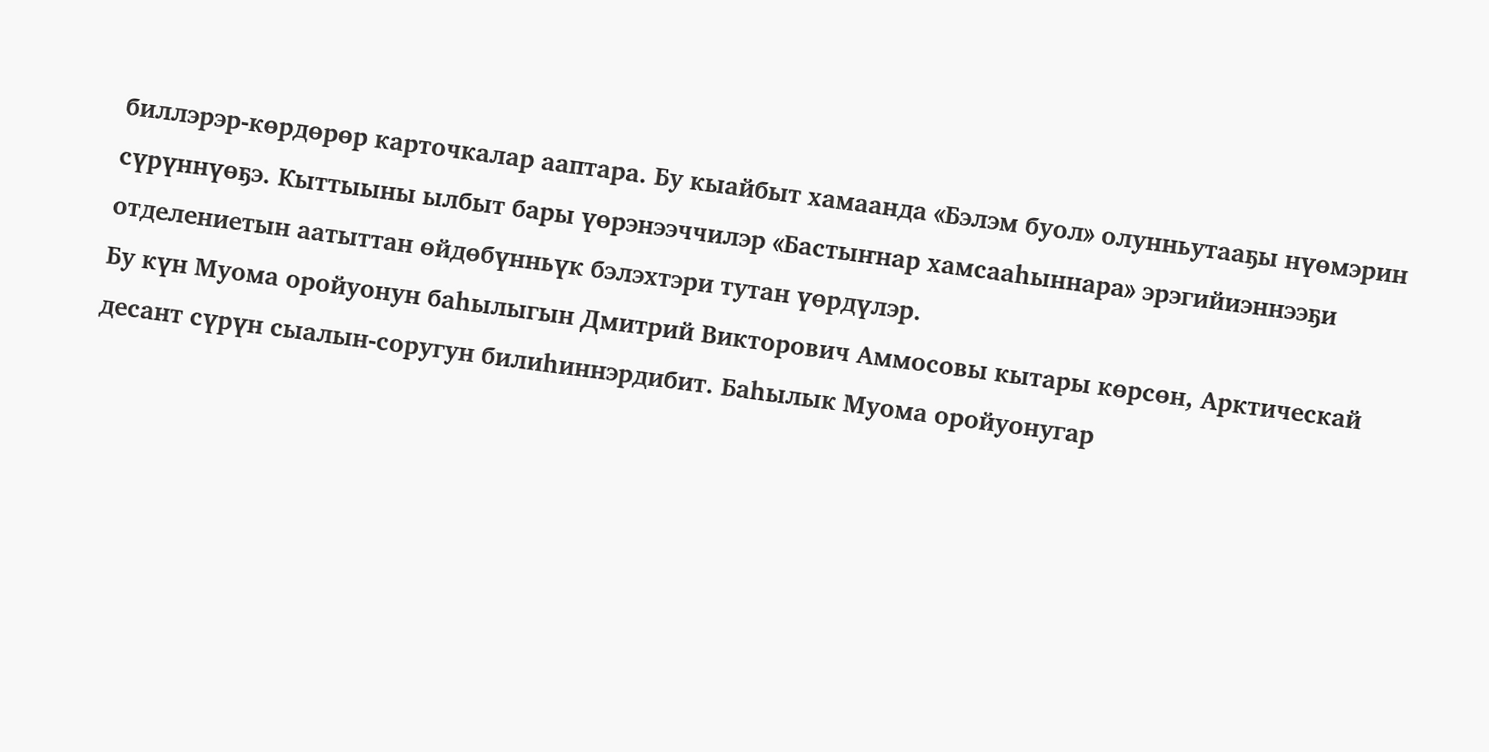биллэрэр-көрдөрөр карточкалар ааптара. Бу кыайбыт хамаанда «Бэлэм буол» олунньутааҕы нүөмэрин сүрүннүөҕэ. Кыттыыны ылбыт бары үөрэнээччилэр «Бастыҥнар хамсааһыннара» эрэгийиэннээҕи отделениетын аатыттан өйдөбүнньүк бэлэхтэри тутан үөрдүлэр.
Бу күн Муома оройуонун баһылыгын Дмитрий Викторович Аммосовы кытары көрсөн, Арктическай десант сүрүн сыалын-соругун билиһиннэрдибит. Баһылык Муома оройуонугар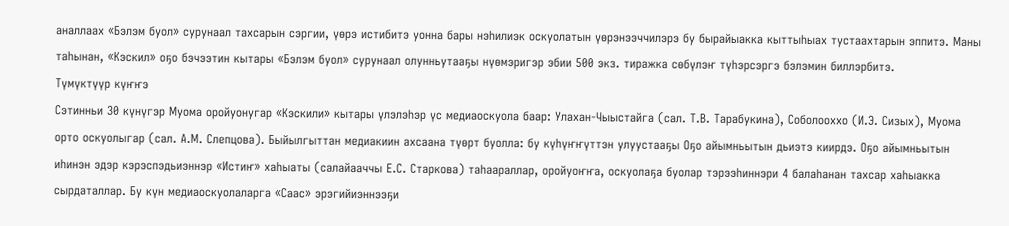аналлаах «Бэлэм буол» сурунаал тахсарын сэргии, үөрэ истибитэ уонна бары нэһилиэк оскуолатын үөрэнээччилэрэ бу бырайыакка кыттыһыах тустаахтарын эппитэ. Маны таһынан, «Кэскил» оҕо бэчээтин кытары «Бэлэм буол» сурунаал олунньутааҕы нүөмэригэр эбии 500 экз. тиражка сөбүлэҥ түһэрсэргэ бэлэмин биллэрбитэ.
Түмүктүүр күҥҥэ
Сэтинньи 30 күнүгэр Муома оройуонугар «Кэскили» кытары үлэлэһэр үс медиаоскуола баар: Улахан-Чыыстайга (сал. Т.В. Тарабукина), Соболооххо (И.Э. Сизых), Муома орто оскуолыгар (сал. А.М. Слепцова). Быйылгыттан медиакиин ахсаана түөрт буолла: бу күһүҥҥүттэн улуустааҕы Оҕо айымньытын дьиэтэ киирдэ. Оҕо айымньытын иһинэн эдэр кэрэспэдьиэннэр «Истиҥ» хаһыаты (салайааччы Е.С. Старкова) таһаараллар, оройуоҥҥа, оскуолаҕа буолар тэрээһиннэри 4 балаһанан тахсар хаһыакка сырдаталлар. Бу күн медиаоскуолаларга «Саас» эрэгийиэннээҕи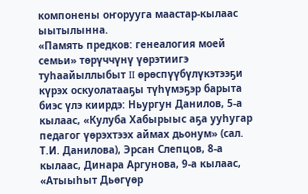компонены оҥорууга маастар-кылаас ыытылынна.
«Память предков: генеалогия моей семьи» төрүччүнү үөрэтиигэ туһаайыллыбыт II өрөспүүбүлүкэтээҕи күрэх оскуолатааҕы түһүмэҕэр барыта биэс үлэ киирдэ: Ньургун Данилов, 5-а кылаас, «Кулуба Хабырыыс аҕа ууһугар педагог үөрэхтээх аймах дьонум» (сал. Т.И. Данилова), Эрсан Слепцов, 8-а кылаас, Динара Аргунова, 9-а кылаас, «Атыыһыт Дьөгүөр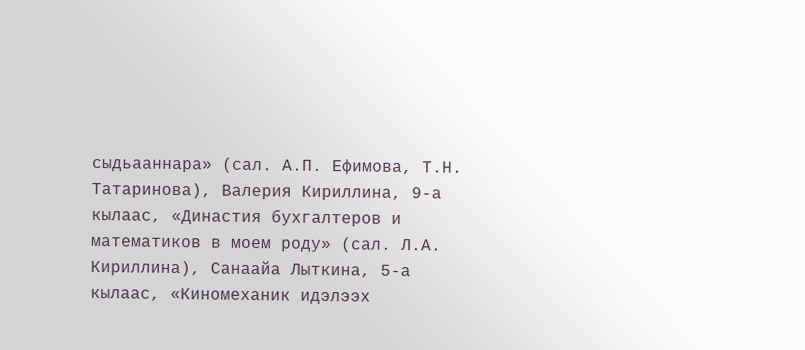сыдьааннара» (сал. А.П. Ефимова, Т.Н. Татаринова), Валерия Кириллина, 9-а кылаас, «Династия бухгалтеров и математиков в моем роду» (сал. Л.А. Кириллина), Санаайа Лыткина, 5-а кылаас, «Киномеханик идэлээх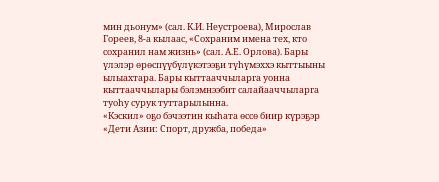мин дьонум» (сал. К.И. Неустроева), Мирослав Гореев, 8-а кылаас, «Сохраним имена тех, кто сохранил нам жизнь» (сал. А.Е. Орлова). Бары үлэлэр өрөспүүбүлүкэтээҕи түһүмэххэ кыттыыны ылыахтара. Бары кыттааччыларга уонна кыттааччылары бэлэмнээбит салайааччыларга туоһу сурук туттарылынна.
«Кэскил» оҕо бэчээтин кыһата өссө биир күрэҕэр «Дети Азии: Спорт, дружба, победа»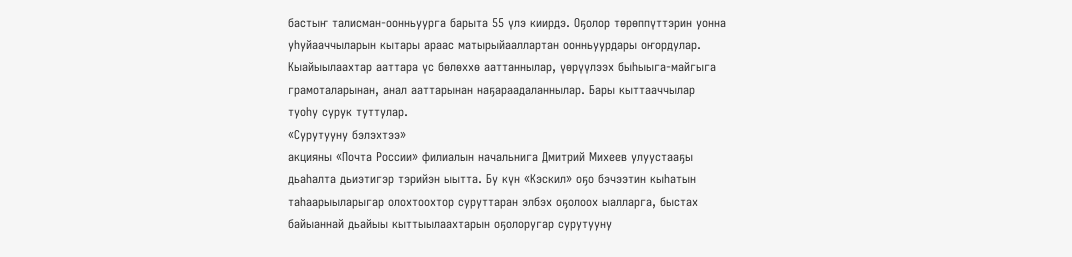бастыҥ талисман-оонньуурга барыта 55 үлэ киирдэ. Оҕолор төрөппүттэрин уонна уһуйааччыларын кытары араас матырыйааллартан оонньуурдары оҥордулар. Кыайыылаахтар ааттара үс бөлөххө ааттаннылар, үөрүүлээх быһыыга-майгыга грамоталарынан, анал ааттарынан наҕараадаланнылар. Бары кыттааччылар туоһу сурук туттулар.
«Сурутууну бэлэхтээ»
акцияны «Почта России» филиалын начальнига Дмитрий Михеев улуустааҕы дьаһалта дьиэтигэр тэрийэн ыытта. Бу күн «Кэскил» оҕо бэчээтин кыһатын таһаарыыларыгар олохтоохтор суруттаран элбэх оҕолоох ыалларга, быстах байыаннай дьайыы кыттыылаахтарын оҕолоругар сурутууну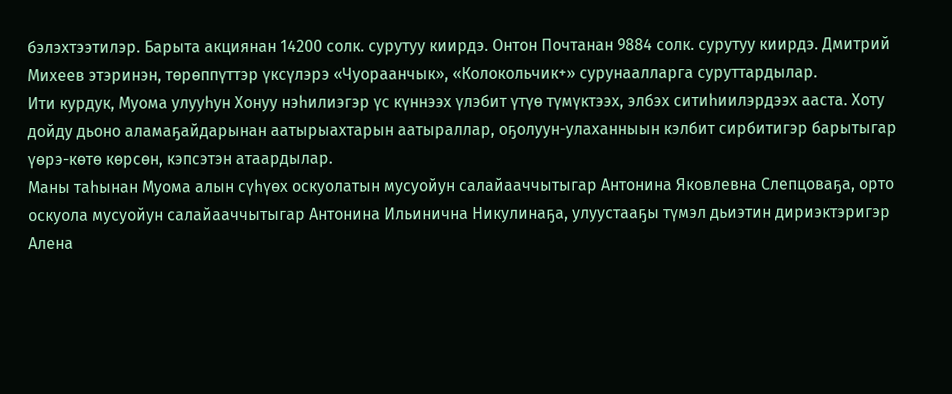бэлэхтээтилэр. Барыта акциянан 14200 солк. сурутуу киирдэ. Онтон Почтанан 9884 солк. сурутуу киирдэ. Дмитрий Михеев этэринэн, төрөппүттэр үксүлэрэ «Чуораанчык», «Колокольчик+» сурунаалларга суруттардылар.
Ити курдук, Муома улууһун Хонуу нэһилиэгэр үс күннээх үлэбит үтүө түмүктээх, элбэх ситиһиилэрдээх ааста. Хоту дойду дьоно аламаҕайдарынан аатырыахтарын аатыраллар, оҕолуун-улаханныын кэлбит сирбитигэр барытыгар үөрэ-көтө көрсөн, кэпсэтэн атаардылар.
Маны таһынан Муома алын сүһүөх оскуолатын мусуойун салайааччытыгар Антонина Яковлевна Слепцоваҕа, орто оскуола мусуойун салайааччытыгар Антонина Ильинична Никулинаҕа, улуустааҕы түмэл дьиэтин дириэктэригэр Алена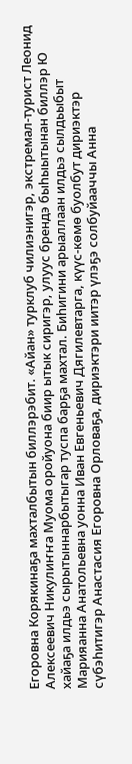Егоровна Корякинаҕа махталбытын биллэрэбит. «Айан» турклуб чилиэнигэр, экстремал-турист Леонид Алексеевич Никулиҥҥа Муома оройуона биир ытык сиригэр, улуус брендэ быһыытынан биллэр Ю хайаҕа илдьэ сырытыннарбытыгар туспа барҕа махтал. Биһигини арыаллаан илдьэ сылдьыбыт Марияанна Анатольевна уонна Иван Евгеньевич Дягилевтарга, күүс-көмө буолбут дириэктэр сүбэһитигэр Анастасия Егоровна Орловаҕа, дириэктэри иитэр үлэҕэ солбуйааччы Анна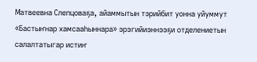Матвеевна Слепцоваҕа, айаммытын тэрийбит уонна уйуммут «Бастыҥнар хамсааһыннара» эрэгийиэннээҕи отделениетын салалтатыгар истиҥ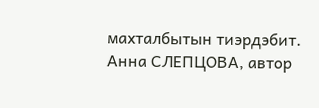махталбытын тиэрдэбит.
Анна СЛЕПЦОВА, автор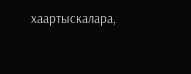хаартыскалара,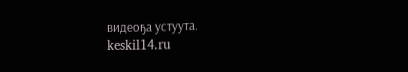видеоҕа устуута.
keskil14.ru